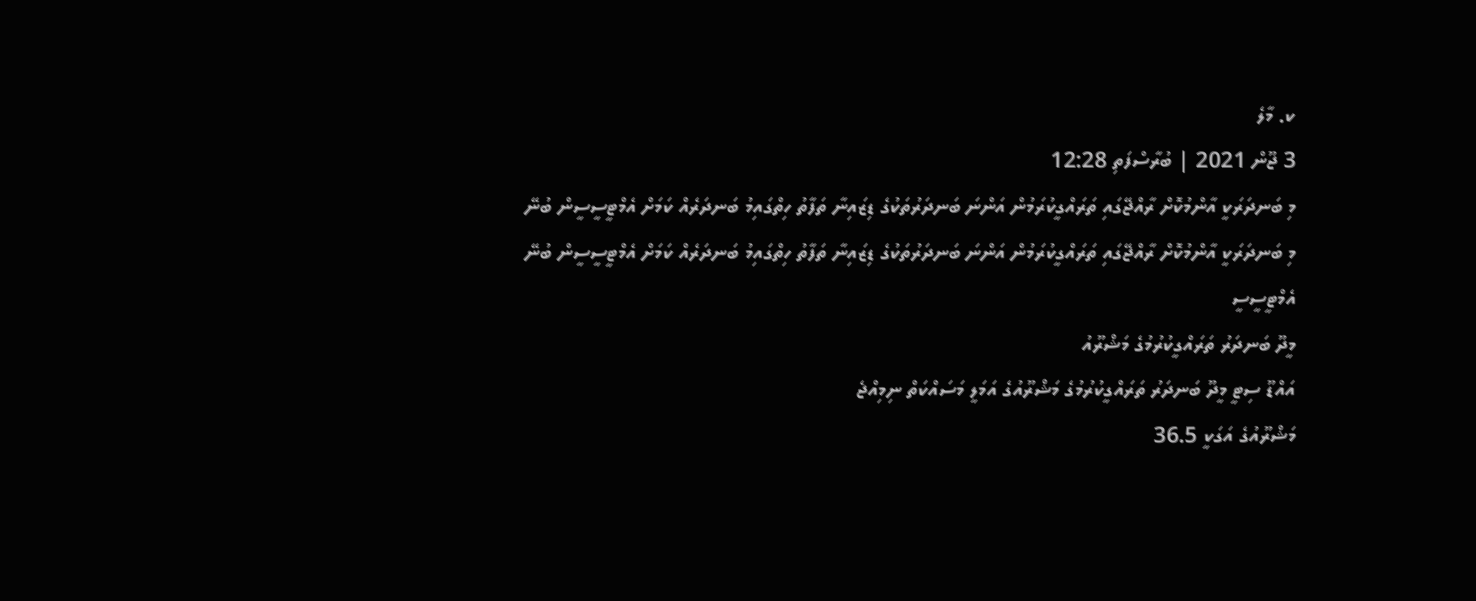ކ. މާލެ
3 ޖޫން 2021 | ބުރާސްފަތި 12:28
މި ބަނދަރަކީ އާންމުކޮށް ރާއްޖޭގައި ތަރައްގީކުރަމުން އަންނަ ބަނދަރުތަކުގެ ޑިޒައިނާ ތަފާތު ހިތްގައިމު ބަނދަރެއް ކަމަށް އެމްޓީސީސީން ބުނޭ
މި ބަނދަރަކީ އާންމުކޮށް ރާއްޖޭގައި ތަރައްގީކުރަމުން އަންނަ ބަނދަރުތަކުގެ ޑިޒައިނާ ތަފާތު ހިތްގައިމު ބަނދަރެއް ކަމަށް އެމްޓީސީސީން ބުނޭ
އެމްޓީސީސީ
މީދޫ ބަނދަރު ތަރައްގީކުރުމުގެ މަޝްރޫއު
އައްޑޫ ސިޓީ މީދޫ ބަނދަރު ތަރައްގީކުރުމުގެ މަޝްރޫއުގެ އަމަލީ މަސައްކަތް ނިމިއްޖެ
މަޝްރޫއުގެ އަގަކީ 36.5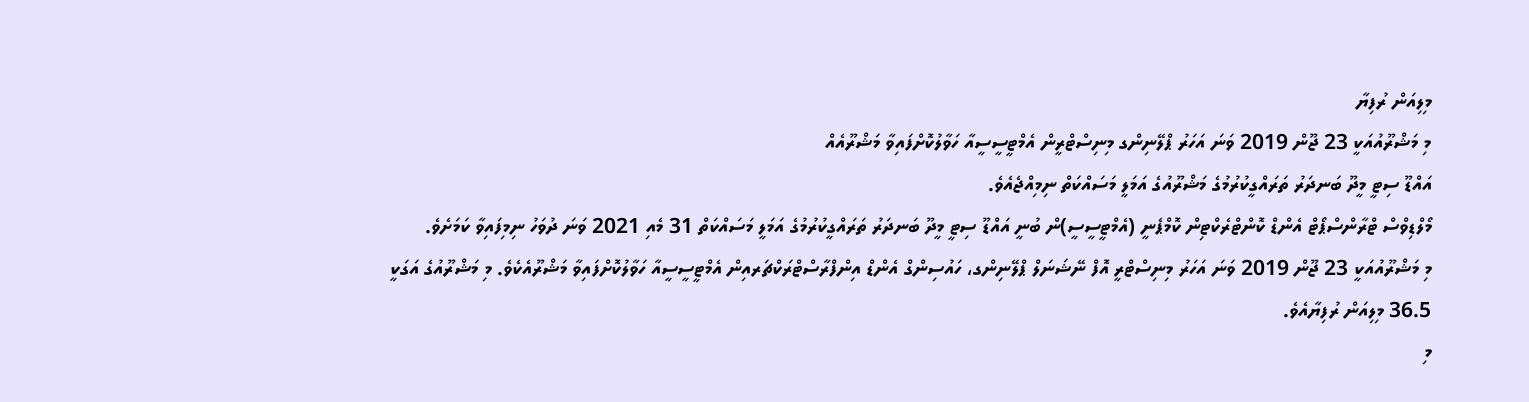މިލިއަން ރުފިޔާ
މި މަޝްރޫއުއަކީ 23 ޖޫން 2019 ވަނަ އަހަރު ޕްލޭނިންގ މިނިސްޓްރީން އެމްޓީސީސީއާ ހަވާލުކޮށްފައިވާ މަޝްރޫއެއް
އައްޑޫ ސިޓީ މީދޫ ބަނދަރު ތަރައްގީކުރުމުގެ މަޝްރޫއުގެ އަމަލީ މަސައްކަތް ނިމިއްޖެއެވެ.
މޯލްޑިވްސް ޓްރާންސްޕޯޓް އެންޑް ކޮންޓްރެކްޓިން ކޮމްޕެނީ (އެމްޓީސީސީ)ން ބުނީ އައްޑޫ ސިޓީ މީދޫ ބަނދަރު ތަރައްގީކުރުމުގެ އަމަލީ މަސައްކަތް 31 މެއި 2021 ވަނަ ދުވަހު ނިމިފައިވާ ކަމަށެވެ.
މި މަޝްރޫއުއަކީ 23 ޖޫން 2019 ވަނަ އަހަރު މިނިސްޓްރީ އޮފް ނޭޝަނަލް ޕްލޭނިންގ، ހައުސިންގް އެންޑް އިންފްރާސްޓްރަކްޗަރއިން އެމްޓީސީސީއާ ހަވާލުކޮށްފައިވާ މަޝްރޫއެކެވެ. މި މަޝްރޫއުގެ އަގަކީ 36.5 މިލިއަން ރުފިޔާއެވެ.
މި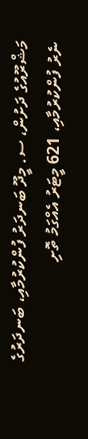މަޝްރޫއުގެ ދަށުން، ސ. މީދޫ ބަނދަރު ފުންކުރުމާއި، ބަނދަރުގެ ނެރު ފުންކުރުމާއި، 621 މީޓަރު އެއްގަމު ތޮށި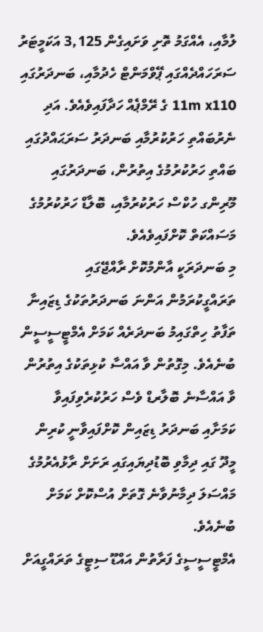ލުމާއި، އެއްގަމު ތޮށި ވަށައިގެން 3,125 އަކަމީޓަރު ސަރަހައްދެއްގައި ޕޭވްމަންޓް ހެދުމާއި، ބަނދަރުގައި 11m x110 ގެ ރޭމްޕެއް ހަދާފައިވެއެވެ. އަދި ނެރުބައްތި ހަރުކުރުމާއި ބަނދަރު ސަރަޙައްދުގައި ބައްތި ހަރުކުރުމުގެ އިތުރުން، ބަނދަރުގައި މޫރިންގ ހުކްސް ހަރުކުރުމާއި، ބޮލާޑް ހަރުކުރުމުގެ މަސައްކަތް ކޮށްފައިވެއެވެ.
މި ބަނދަރަކީ އާންމުކޮށް ރާއްޖޭގައި ތަރައްގީކުރަމުން އަންނަ ބަނދަރުތަކުގެ ޑިޒައިނާ ތަފާތު ހިތްގައިމު ބަނދަރެއް ކަމަށް އެމްޓީސީސީން ބުނެއެވެ. މިގޮތުން ވާ އައްސާ ކުޅިތަކުގެ އިތުރުން ވާ އައްސާނެ ބޮލާރޑް ވެސް ހަރުކުރެވިފައިވާ ކަމަށާއި ބަނދަރު ޑިޒައިން ކޮށްފައިވާނީ ކުރިން މީދޫ ގައި ދިމާވި ބޮޑުދިޔައިގައި ރަށަށް ރާޅުއެރުމުގެ މައްސަލަ ދިމާނުވާނެ ގޮތަށް އުސްކޮށް ކަމަށް ބުނެއެވެ.
އެމްޓީސީސީގެ ފަރާތުން އައްޑޫ ސިޓީގެ ތަރައްގީއަށް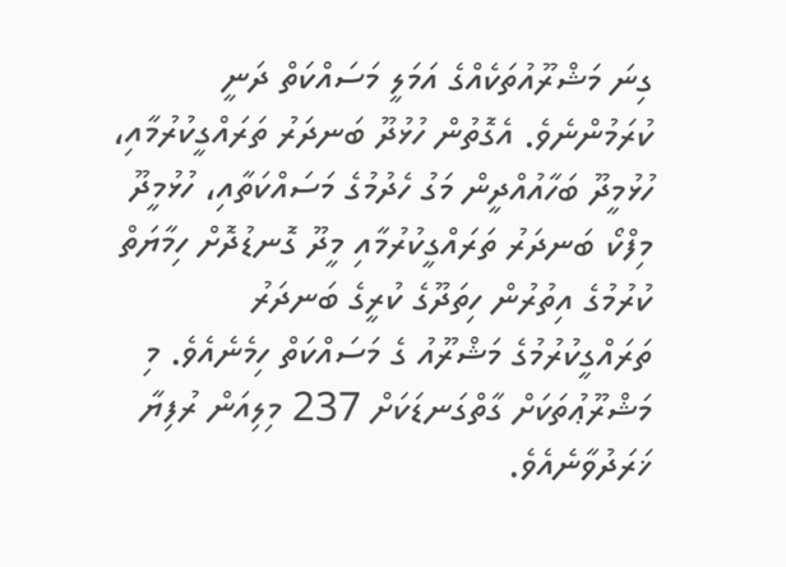ގިނަ މަޝްރޫއުތަކެއްގެ އަމަލީ މަސައްކަތް ދަނީ ކުރަމުންނެވެ. އެގޮތުން ހުޅުދޫ ބަނދަރު ތަރައްގީކުރުމާއި، ހުޅުމީދޫ ބަހާއުއްދީން މަގު ހެދުމުގެ މަސައްކަތާއި، ހުޅުމީދޫ މިފްކޯ ބަނދަރު ތަރައްގީކުރުމާއި މީދޫ ގޮނޑުދޮށް ހިމާޔަތް ކުރުމުގެ އިތުރުން ހިތަދޫގެ ކުރީގެ ބަނދަރު ތަރައްގީކުރުމުގެ މަޝްރޫއު ގެ މަސައްކަތް ހިމެނެއެވެ. މި މަޝްރޫޢުތަކަށް ގާތްގަނޑަކަށް 237 މިލިއަން ރުފިޔާ ޚަރަދުވާނެއެވެ.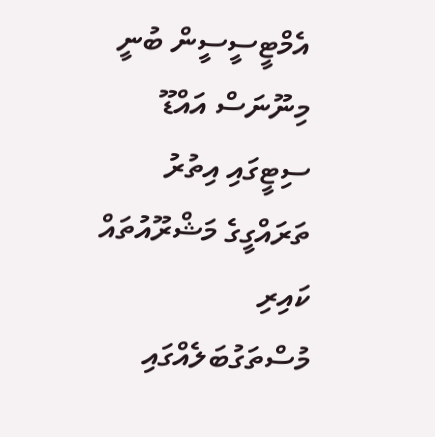އެމްޓީސީސީން ބުނީ މިނޫނަސް އައްޑޫ ސިޓީގައި އިތުރު ތަރައްގީގެ މަޝްރޫއުތައް ކައިރި މުސްތަގުބަލެއްގައި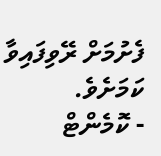ފެށުމަށް ރޭވިފައިވާ ކަމަށެވެ.
- ކޮމެންޓް